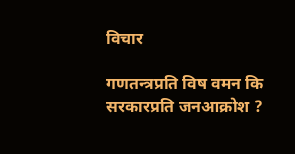विचार

गणतन्त्रप्रति विष वमन कि सरकारप्रति जनआक्रोश ?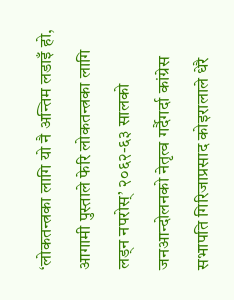‘लोकतन्त्रका लागि यो नै अन्तिम लडाइँ हो, आगामी पुस्ताले फेरि लोकतन्त्रका लागि लड्न नपरोस्’ २०६२-६३ सालको जनआन्दोलनको नेतृत्व गर्दैगर्दा कांग्रेस सभापति गिरिजाप्रसाद कोइरालाले धेरै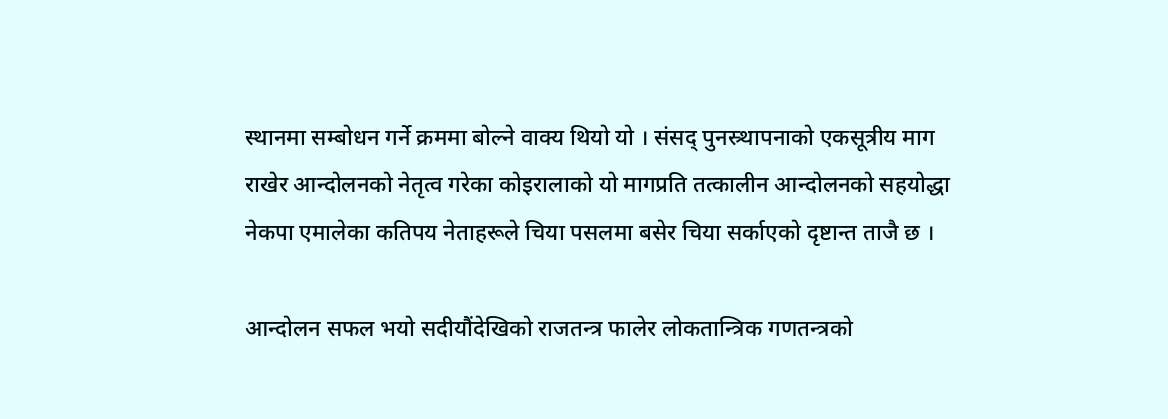स्थानमा सम्बोधन गर्ने क्रममा बोल्ने वाक्य थियो यो । संसद् पुनस्र्थापनाको एकसूत्रीय माग राखेर आन्दोलनको नेतृत्व गरेका कोइरालाको यो मागप्रति तत्कालीन आन्दोलनको सहयोद्धा नेकपा एमालेका कतिपय नेताहरूले चिया पसलमा बसेर चिया सर्काएको दृष्टान्त ताजै छ ।

आन्दोलन सफल भयो सदीयौंदेखिको राजतन्त्र फालेर लोकतान्त्रिक गणतन्त्रको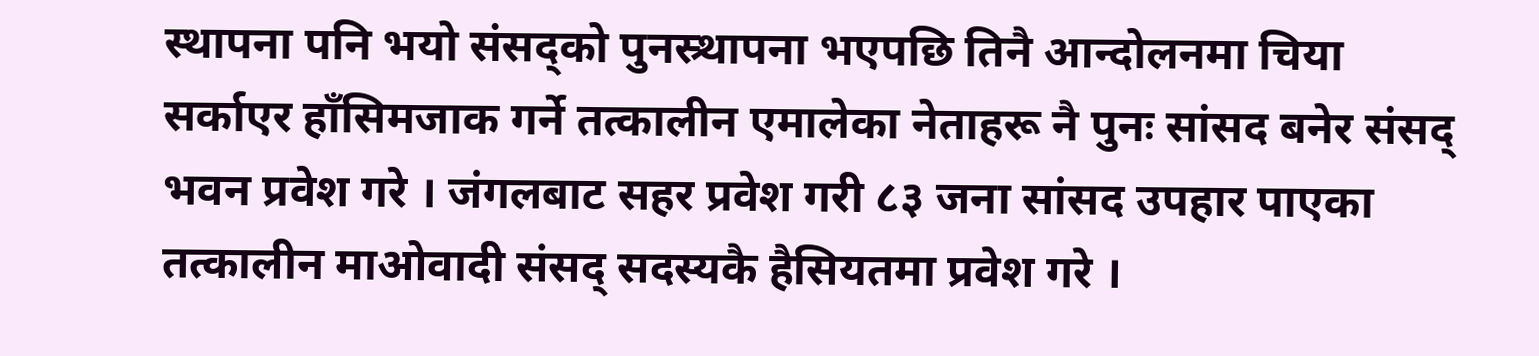स्थापना पनि भयो संसद्को पुनस्र्थापना भएपछि तिनै आन्दोलनमा चिया सर्काएर हाँसिमजाक गर्ने तत्कालीन एमालेका नेताहरू नै पुनः सांसद बनेर संसद् भवन प्रवेश गरे । जंगलबाट सहर प्रवेश गरी ८३ जना सांसद उपहार पाएका तत्कालीन माओवादी संसद् सदस्यकै हैसियतमा प्रवेश गरे ।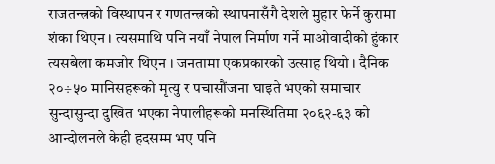राजतन्त्रको विस्थापन र गणतन्त्रको स्थापनासँगै देशले मुहार फेर्ने कुरामा शंका थिएन । त्यसमाथि पनि नयाँ नेपाल निर्माण गर्ने माओवादीको हुंकार त्यसबेला कमजोर थिएन । जनतामा एकप्रकारको उत्साह थियो । दैनिक २०÷५० मानिसहरूको मृत्यु र पचासौंजना घाइते भएको समाचार सुन्दासुन्दा दुखित भएका नेपालीहरूको मनस्थितिमा २०६२-६३ को आन्दोलनले केही हदसम्म भए पनि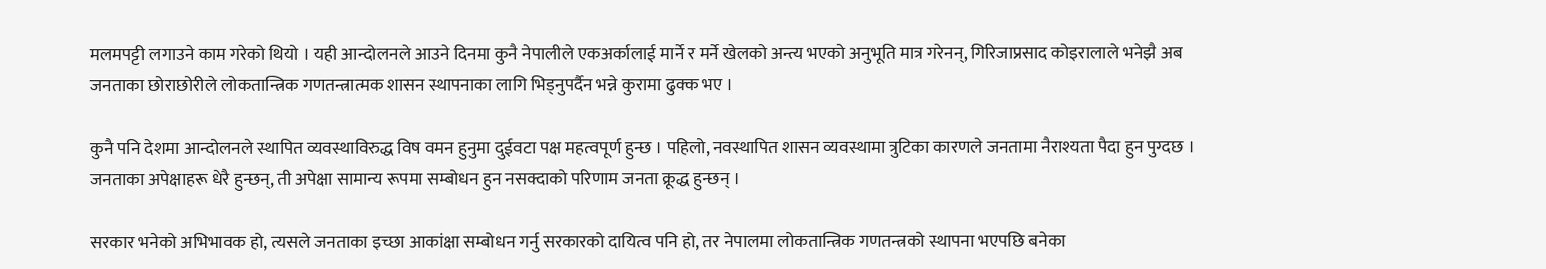मलमपट्टी लगाउने काम गरेको थियो । यही आन्दोलनले आउने दिनमा कुनै नेपालीले एकअर्कालाई मार्ने र मर्ने खेलको अन्त्य भएको अनुभूति मात्र गरेनन्, गिरिजाप्रसाद कोइरालाले भनेझै अब जनताका छोराछोरीले लोकतान्त्रिक गणतन्त्रात्मक शासन स्थापनाका लागि भिड्नुपर्दैन भन्ने कुरामा ढुक्क भए ।

कुनै पनि देशमा आन्दोलनले स्थापित व्यवस्थाविरुद्ध विष वमन हुनुमा दुईवटा पक्ष महत्वपूर्ण हुन्छ । पहिलो, नवस्थापित शासन व्यवस्थामा त्रुटिका कारणले जनतामा नैराश्यता पैदा हुन पुग्दछ । जनताका अपेक्षाहरू धेरै हुन्छन्, ती अपेक्षा सामान्य रूपमा सम्बोधन हुन नसक्दाको परिणाम जनता क्रूद्ध हुन्छन् ।

सरकार भनेको अभिभावक हो, त्यसले जनताका इच्छा आकांक्षा सम्बोधन गर्नु सरकारको दायित्व पनि हो, तर नेपालमा लोकतान्त्रिक गणतन्त्रको स्थापना भएपछि बनेका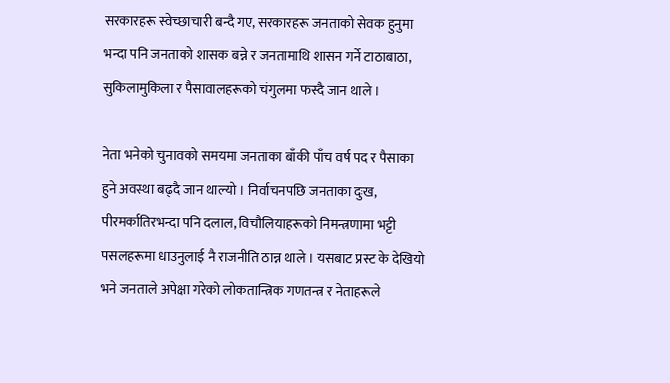सरकारहरू स्वेच्छाचारी बन्दै गए, सरकारहरू जनताको सेवक हुनुमा भन्दा पनि जनताको शासक बन्ने र जनतामाथि शासन गर्ने टाठाबाठा, सुकिलामुकिला र पैसावालहरूको चंगुलमा फस्दै जान थाले ।

नेता भनेको चुनावको समयमा जनताका बाँकी पाँच वर्ष पद र पैसाका हुने अवस्था बढ्दै जान थाल्यो । निर्वाचनपछि जनताका दुःख, पीरमर्कातिरभन्दा पनि दलाल, विचौलियाहरूको निमन्त्रणामा भट्टी पसलहरूमा धाउनुलाई नै राजनीति ठान्न थाले । यसबाट प्रस्ट के देखियो भने जनताले अपेक्षा गरेको लोकतान्त्रिक गणतन्त्र र नेताहरूले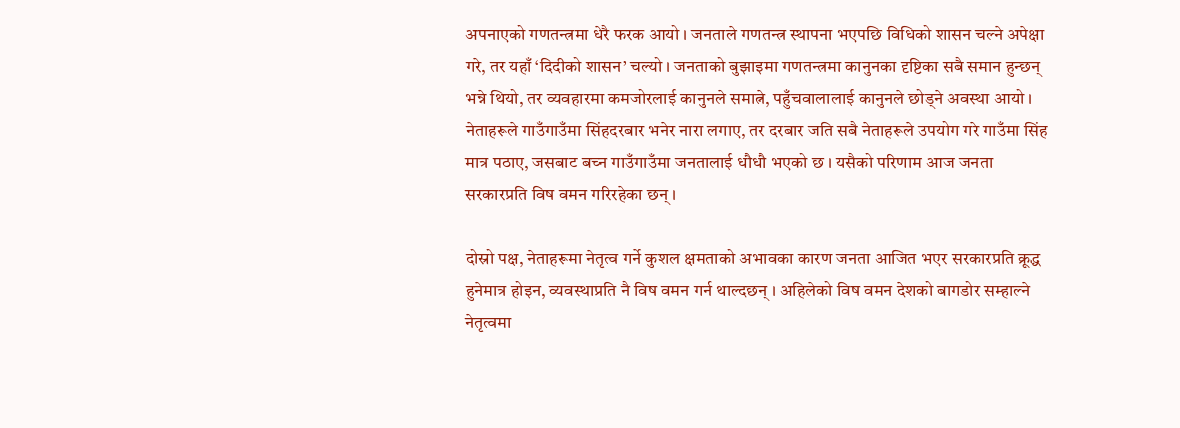अपनाएको गणतन्त्रमा धेरै फरक आयो । जनताले गणतन्त्र स्थापना भएपछि विधिको शासन चल्ने अपेक्षा गरे, तर यहाँ ‘दिदीको शासन’ चल्यो । जनताको बुझाइमा गणतन्त्रमा कानुनका दृष्टिका सबै समान हुन्छन् भन्ने थियो, तर व्यवहारमा कमजोरलाई कानुनले समात्ने, पहुँचवालालाई कानुनले छोड्ने अवस्था आयो । नेताहरूले गाउँगाउँमा सिंहदरबार भनेर नारा लगाए, तर दरबार जति सबै नेताहरूले उपयोग गरे गाउँमा सिंह मात्र पठाए, जसबाट बच्न गाउँगाउँमा जनतालाई धौधौ भएको छ । यसैको परिणाम आज जनता सरकारप्रति विष वमन गरिरहेका छन् ।

दोस्रो पक्ष, नेताहरूमा नेतृत्व गर्ने कुशल क्षमताको अभावका कारण जनता आजित भएर सरकारप्रति क्रूद्ध हुनेमात्र होइन, व्यवस्थाप्रति नै विष वमन गर्न थाल्दछन् । अहिलेको विष वमन देशको बागडोर सम्हाल्ने नेतृत्वमा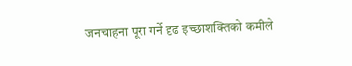जनचाहना पूरा गर्ने दृढ इच्छाशक्तिको कमीले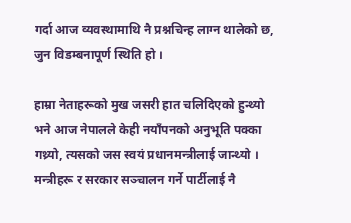गर्दा आज व्यवस्थामाथि नै प्रश्नचिन्ह लाग्न थालेको छ, जुन विडम्बनापूर्ण स्थिति हो ।

हाम्रा नेताहरूको मुख जसरी हात चलिदिएको हुन्थ्यो भने आज नेपालले केही नयाँपनको अनुभूति पक्का गथ्र्यो, त्यसको जस स्वयं प्रधानमन्त्रीलाई जान्थ्यो । मन्त्रीहरू र सरकार सञ्चालन गर्ने पार्टीलाई नै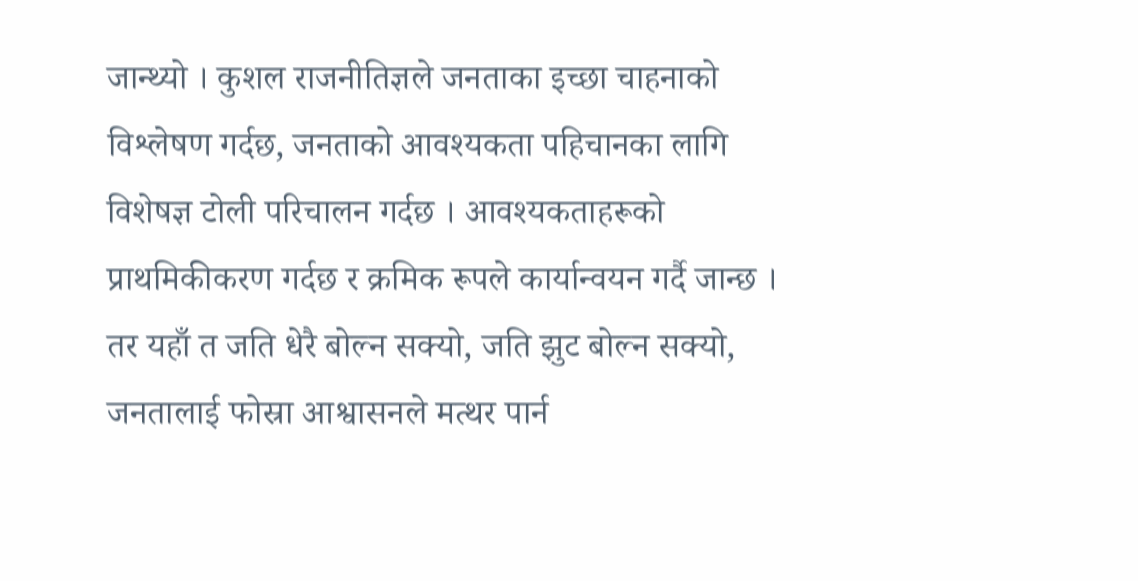जान्थ्यो । कुशल राजनीतिज्ञले जनताका इच्छा चाहनाको विश्लेषण गर्दछ, जनताको आवश्यकता पहिचानका लागि विशेषज्ञ टोली परिचालन गर्दछ । आवश्यकताहरूको प्राथमिकीकरण गर्दछ र क्रमिक रूपले कार्यान्वयन गर्दै जान्छ । तर यहाँ त जति धेरै बोल्न सक्यो, जति झुट बोल्न सक्यो, जनतालाई फोस्रा आश्वासनले मत्थर पार्न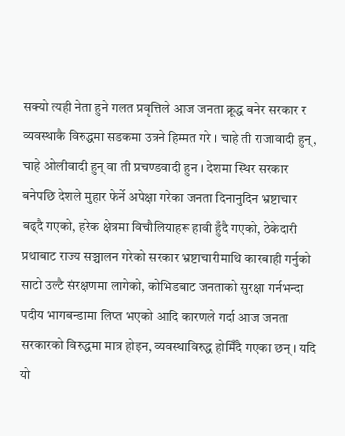सक्यो त्यही नेता हुने गलत प्रवृत्तिले आज जनता क्रूद्ध बनेर सरकार र व्यवस्थाकै विरुद्धमा सडकमा उत्रने हिम्मत गरे । चाहे ती राजावादी हुन्, चाहे ओलीवादी हुन् वा ती प्रचण्डवादी हुन । देशमा स्थिर सरकार बनेपछि देशले मुहार फेर्ने अपेक्षा गरेका जनता दिनानुदिन भ्रष्टाचार बढ्दै गएको, हरेक क्षेत्रमा विचौलियाहरू हावी हुँदै गएको, ठेकेदारी प्रथाबाट राज्य सञ्चालन गरेको सरकार भ्रष्टाचारीमाथि कारबाही गर्नुको साटो उल्टै संरक्षणमा लागेको, कोभिडबाट जनताको सुरक्षा गर्नभन्दा पदीय भागबन्डामा लिप्त भएको आदि कारणले गर्दा आज जनता सरकारको विरुद्धमा मात्र होइन, व्यवस्थाविरुद्ध होमिँदै गएका छन् । यदि यो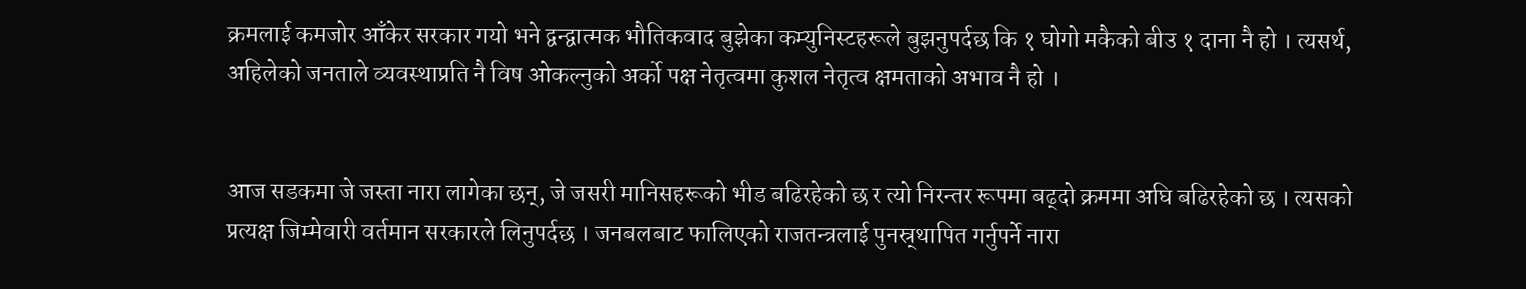क्रमलाई कमजोर आँकेर सरकार गयो भने द्वन्द्वात्मक भौतिकवाद बुझेका कम्युनिस्टहरूले बुझनुपर्दछ कि १ घोगो मकैको बीउ १ दाना नै हो । त्यसर्थ, अहिलेको जनताले व्यवस्थाप्रति नै विष ओकल्नुको अर्को पक्ष नेतृत्वमा कुशल नेतृत्व क्षमताको अभाव नै हो ।


आज सडकमा जे जस्ता नारा लागेका छन्, जे जसरी मानिसहरूको भीड बढिरहेको छ र त्यो निरन्तर रूपमा बढ्दो क्रममा अघि बढिरहेको छ । त्यसको प्रत्यक्ष जिम्मेवारी वर्तमान सरकारले लिनुपर्दछ । जनबलबाट फालिएको राजतन्त्रलाई पुनस्र्थापित गर्नुपर्ने नारा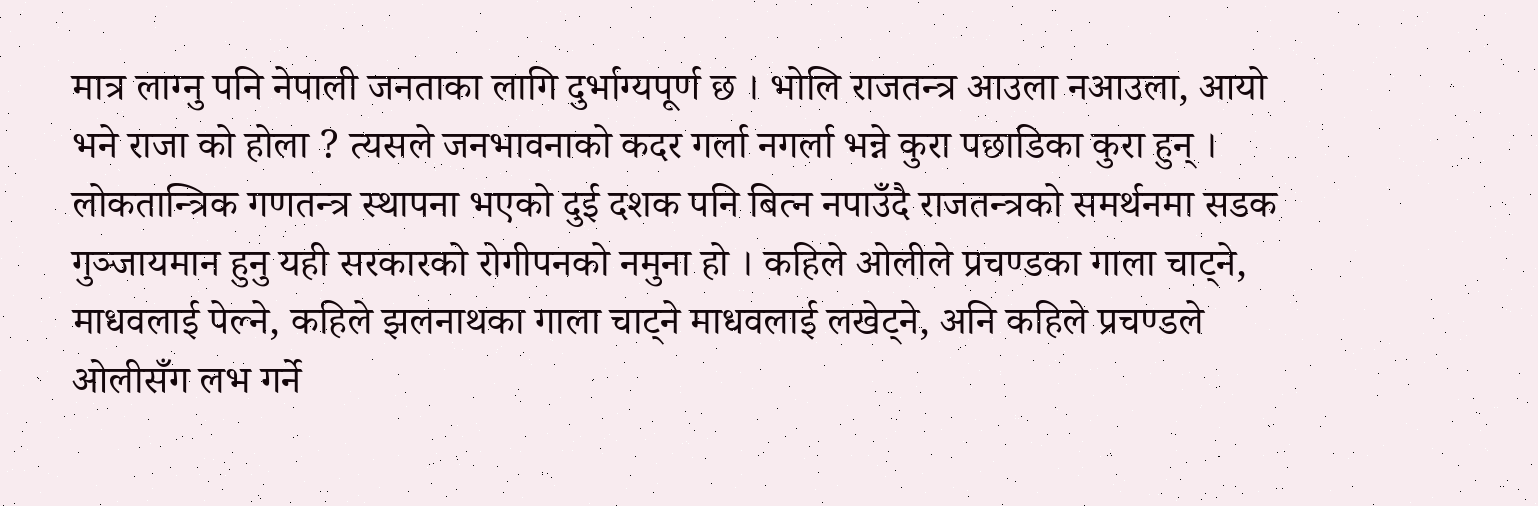मात्र लाग्नु पनि नेपाली जनताका लागि दुर्भाग्यपूर्ण छ । भोलि राजतन्त्र आउला नआउला, आयो भने राजा को होला ? त्यसले जनभावनाको कदर गर्ला नगर्ला भन्ने कुरा पछाडिका कुरा हुन् । लोकतान्त्रिक गणतन्त्र स्थापना भएको दुई दशक पनि बित्न नपाउँदै राजतन्त्रको समर्थनमा सडक गुञ्जायमान हुनु यही सरकारको रोगीपनको नमुना हो । कहिले ओलीले प्रचण्डका गाला चाट्ने, माधवलाई पेल्ने, कहिले झलनाथका गाला चाट्ने माधवलाई लखेट्ने, अनि कहिले प्रचण्डले ओलीसँग लभ गर्ने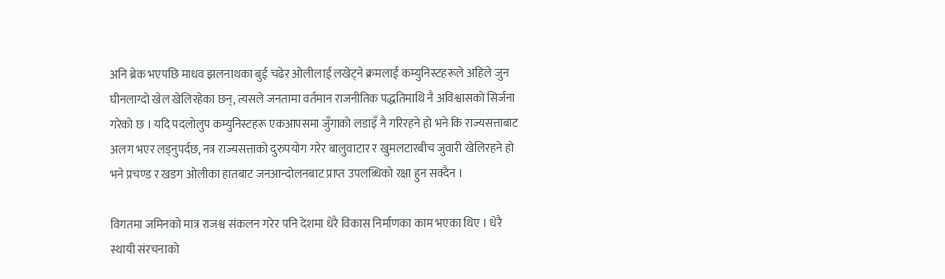अनि ब्रेक भएपछि माधव झलनाथका बुई चढेर ओलीलाई लखेट्ने क्रमलाई कम्युनिस्टहरूले अहिले जुन घीनलाग्दो खेल खेलिरहेका छन्, त्यसले जनतामा वर्तमान राजनीतिक पद्धतिमाथि नै अविश्वासको सिर्जना गरेको छ । यदि पदलोलुप कम्युनिस्टहरू एकआपसमा जुँगाको लडाइँ नै गरिरहने हो भने कि राज्यसत्ताबाट अलग भएर लड्नुपर्दछ, नत्र राज्यसत्ताको दुरुपयोग गरेर बालुवाटार र खुमलटारबीच जुवारी खेलिरहने हो भने प्रचण्ड र खडग ओलीका हातबाट जनआन्दोलनबाट प्राप्त उपलब्धिको रक्षा हुन सक्दैन ।

विगतमा जमिनको मात्र राजश्व संकलन गरेर पनि देशमा धेरै विकास निर्माणका काम भएका थिए । धेरै स्थायी संरचनाको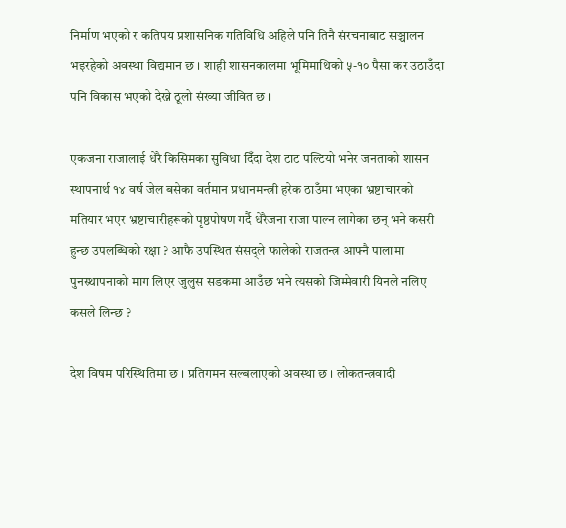निर्माण भएको र कतिपय प्रशासनिक गतिविधि अहिले पनि तिनै संरचनाबाट सञ्चालन भइरहेको अवस्था विद्यमान छ । शाही शासनकालमा भूमिमाथिको ५-१० पैसा कर उठाउँदा पनि विकास भएको देख्ने ठूलो संख्या जीवित छ ।

एकजना राजालाई धेरै किसिमका सुविधा दिँदा देश टाट पल्टियो भनेर जनताको शासन स्थापनार्थ १४ वर्ष जेल बसेका वर्तमान प्रधानमन्त्री हरेक ठाउँमा भएका भ्रष्टाचारको मतियार भएर भ्रष्टाचारीहरूको पृष्ठपोषण गर्दै धेरैजना राजा पाल्न लागेका छन् भने कसरी हुन्छ उपलब्धिको रक्षा ? आफै उपस्थित संसद्ले फालेको राजतन्त्र आफ्नै पालामा पुनस्र्थापनाको माग लिएर जुलुस सडकमा आउँछ भने त्यसको जिम्मेवारी यिनले नलिए कसले लिन्छ ?

देश विषम परिस्थितिमा छ । प्रतिगमन सल्बलाएको अवस्था छ । लोकतन्त्रवादी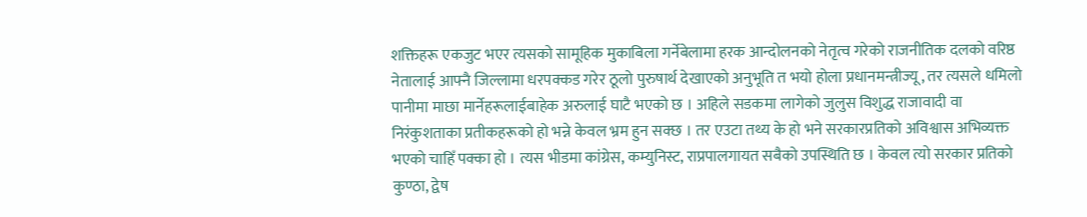शक्तिहरू एकजुट भएर त्यसको सामूहिक मुकाबिला गर्नेबेलामा हरक आन्दोलनको नेतृत्व गरेको राजनीतिक दलको वरिष्ठ नेतालाई आफ्नै जिल्लामा धरपक्कड गरेर ठूलो पुरुषार्थ देखाएको अनुभूति त भयो होला प्रधानमन्त्रीज्यू, तर त्यसले धमिलो पानीमा माछा मार्नेहरूलाईबाहेक अरुलाई घाटै भएको छ । अहिले सडकमा लागेको जुलुस विशुद्ध राजावादी वा निरंकुशताका प्रतीकहरूको हो भन्ने केवल भ्रम हुन सक्छ । तर एउटा तथ्य के हो भने सरकारप्रतिको अविश्वास अभिव्यक्त भएको चाहिँ पक्का हो । त्यस भीडमा कांग्रेस, कम्युनिस्ट, राप्रपालगायत सबैको उपस्थिति छ । केवल त्यो सरकार प्रतिको कुण्ठा, द्वेष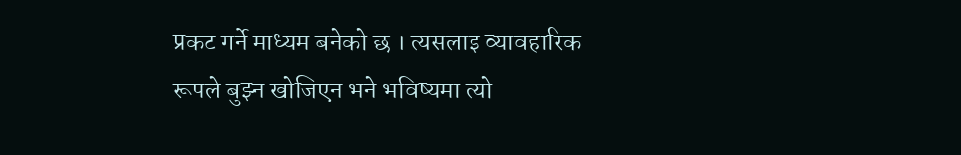प्रकट गर्ने माध्यम बनेको छ । त्यसलाइ व्यावहारिक रूपले बुझ्न खोजिएन भने भविष्यमा त्यो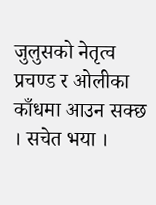जुलुसको नेतृत्व प्रचण्ड र ओलीका काँधमा आउन सक्छ । सचेत भया ।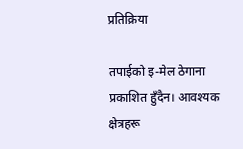प्रतिक्रिया

तपाईको इ-मेल ठेगाना प्रकाशित हुँदैन। आवश्यक क्षेत्रहरू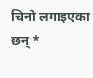चिनो लगाइएका छन् *